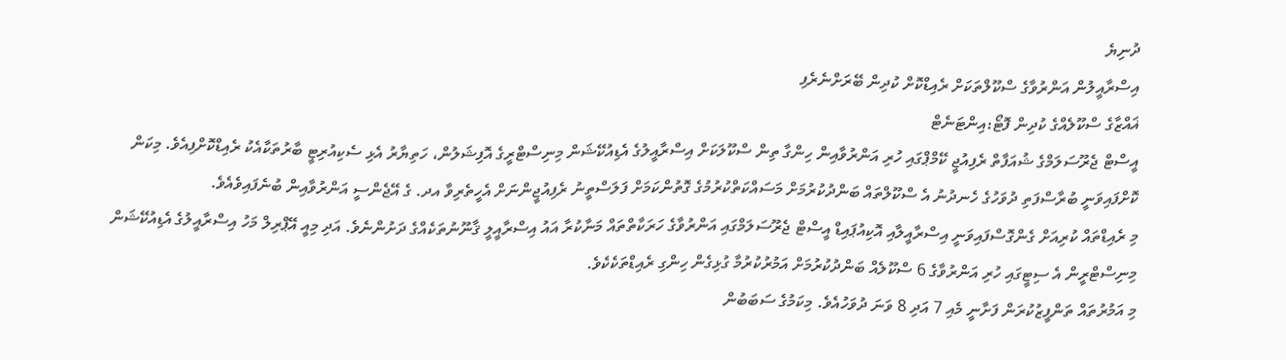ދުނިޔެ
އިސްރާއީލުން އަންރުވާގެ ސްކޫލްތަކަށް ރެއިޑްކޮށް ކުދިން ބޭރަށްނެރެފި
ޣައްޒާގެ ސްކޫލެއްގެ ކުދިން ފޮޓޯ:އިންޓަނެޓް
އީސްޓް ޖެރޫސަލަމްގެ ޝުއަފާތް ރެފިއުޖީ ކޭމްޕްގައި ހުރި އަންރުވާއިން ހިންގާ ތިން ސްކޫލަކަށް އިސްރާއީލުގެ އެޑިއުކޭޝަން މިނިސްޓްރީގެ އޮފިޝަލުން، ހަތިޔާރު އެޅި ސެކިއުރިޓީ ބާރުތަކާއެކު ރެއިޑްކޮށްފިއެވެ. މިކަން ކޮށްފައިވަނީ ބުރާސްފަތި ދުވަހުގެ ހެނދުނު އެ ސްކޫލްތައް ބަންދުކުރުމަށް މަސައްކަތްކުރުމުގެ ގޮތުންކަމަށް ފަލަސްތީނު ރެފިއުޖީންނަށް އެހީތެރިވާ އދ. ގެ އޭޖެންސީ އަންރުވާއިން ބުނެފައިވެއެވެ.
މި ރެއިޑްތައް ކުރިއަށް ގެންގޮސްފައިވަނީ އިސްރާއީލާއި އޮކިއުޕައިޑް އީސްޓް ޖެރޫސަލަމްގައި އަންރުވާގެ ހަރަކާތްތައް މަނާކުރާ އައު އިސްރާއީލީ ޤާނޫނުތަކެއްގެ ދަށުންނެވެ. އަދި މިއީ އޭޕްރިލް މަހު އިސްރާއީލުގެ އެޑިއުކޭޝަން މިނިސްޓްރީން އެ ސިޓީގައި ހުރި އަންރުވާގެ 6 ސްކޫލެއް ބަންދުކުރުމަށް އަމުރުކުރުމާ ގުޅިގެން ހިންގި ރެއިޑްތަކެކެވެ.
މި އަމުރުތައް ތަންފީޒުކުރަން ފަށާނީ މެއި 7 އަދި 8 ވަނަ ދުވަހުއެވެ. މިކަމުގެ ސަބަބުން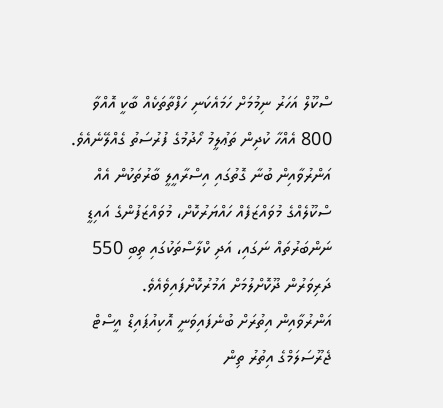ސްކޫލް އަހަރު ނިމުމަށް ހަމައެކަނި ހަފްތާތަކެއް ބާކީ އޮއްވާ 800 އެއްހާ ކުދިން ތަޢުލީމު ހޯދުމުގެ ފުރުސަތު ގެއްލޭނެއެވެ.
އަންރުވާއިން ބުނާ ގޮތުގައި އިސްރާއީލީ ބާރުތަކުން އެއް ސްކޫލެއްގެ މުވައްޒަފެއް ހައްޔަރުކޮށް، މުވައްޒަފުންގެ އައިޑީ ނަންބަރުތައް ނަގައި، އަދި ކްލާސްތަކުގައި ތިބި 550 ދަރިވަރުން ދޫކޮށްލުމަށް އަމުރުކޮށްފައިވެއެވެ.
އަންރުވާއިން އިތުރަށް ބުނެފައިވަނީ އޮކިއުޕައިޑް އީސްޓް ޖެރޫސަލަމްގެ އިތުރު ތިން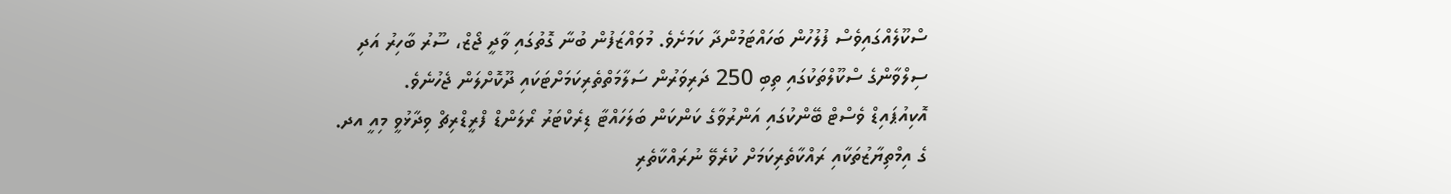ސްކޫލެއްގައިވެސް ފުލުހުން ބަހައްޓަމުންދާ ކަމަށެވެ. މުވައްޒަފުން ބުނާ ގޮތުގައި ވާދީ ޖޯޒް، ސޫރު ބާހިރު އަދި ސިލްވާންގެ ސްކޫލްތަކުގައި ތިބި 250 ދަރިވަރުން ސަލާމަތްތެރިކަމަށްޓަކައި ދޫކޮށްލަން ޖެހުނެވެ.
އޮކިއުޕައިޑް ވެސްޓް ބޭންކުގައި އަންރުވާގެ ކަންކަން ބަލަހައްޓާ ޑިރެކްޓަރު ރޯލަންޑް ފްރީޑްރިޗް ވިދާޅުވީ މިއީ އދ. ގެ އިމްތިޔާޒުތަކާއި ރައްކާތެރިކަމަށް ކުރެވޭ ނުރައްކާތެރި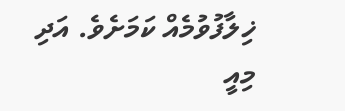ޚިލާފުވުމެއް ކަމަށެވެ. އަދި މިއީ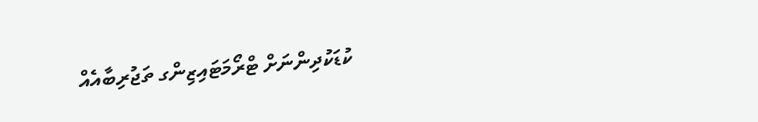ކުޑަކުދިންނަށް ޓްރޯމަޓައިޒިންގ ތަޖުރިބާއެއް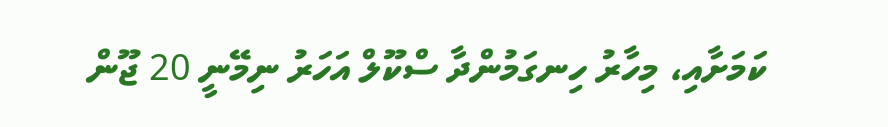ކަމަށާއި، މިހާރު ހިނގަމުންދާ ސްކޫލް އަހަރު ނިމޭނީ 20 ޖޫން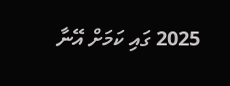2025 ގައި ކަމަށް އޭނާ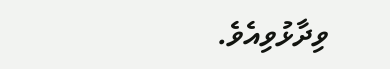ވިދާޅުވިއެވެ.